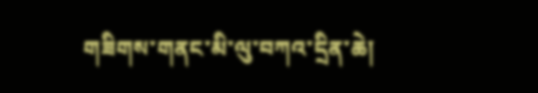གཟིགས་གནང་མི་ལུ་བཀའ་དྲིན་ཆེ།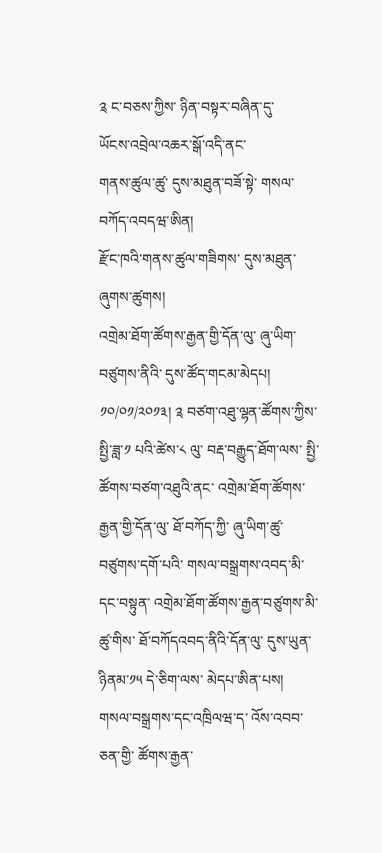༉ ང་བཅས་ཀྱིས་ ཉིན་བསྟར་བཞིན་དུ་
ཡོངས་འབྲེལ་འཆར་སྒོ་འདི་ནང་
གནས་ཚུལ་ཚུ་ དུས་མཐུན་བཟོ་སྟེ་ གསལ་བཀོད་འབདཝ་ཨིན།
རྫོང་ཁའི་གནས་ཚུལ་གཟིགས་ དུས་མཐུན་ཞུགས་ཚུགས།
འགྲེམ་ཐོག་ཚོགས་རྒྱན་གྱི་དོན་ལུ་ ཞུ་ཡིག་བཙུགས་ནིའི་ དུས་ཚོད་གངམ་མེདཔ།
༡༠/༠༡/༢༠༡༣། ༉ བཙག་འཐུ་ལྷན་ཚོགས་ཀྱིས་ སྤྱི་ཟླ་༡ པའི་ཚེས་༨ ལུ་ བརྡ་བརྒྱུད་ཐོག་ལས་ སྤྱི་ཚོགས་བཙག་འཐུའི་ནང་ འགྲེམ་ཐོག་ཚོགས་རྒྱན་གྱི་དོན་ལུ་ ཐོ་བཀོད་ཀྱི་ ཞུ་ཡིག་ཚུ་བཙུགས་དགོ་པའི་ གསལ་བསྒྲགས་འབད་མི་དང་བསྟུན་ འགྲེམ་ཐོག་ཚོགས་རྒྱན་བཙུགས་མི་ཚུ་གིས་ ཐོ་བཀོདའབད་ནིའི་དོན་ལུ་ དུས་ཡུན་ཉིནམ་༡༥ དེ་ཅིག་ལས་ མེདཔ་ཨིན་པས།
གསལ་བསྒྲགས་དང་འཁྲིལཝ་ད་ འོས་འབབ་ཅན་གྱི་ ཚོགས་རྒྱན་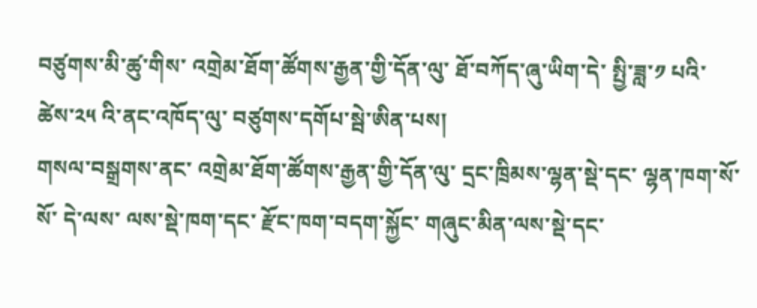བཙུགས་མི་ཚུ་གིས་ འགྲེམ་ཐོག་ཚོགས་རྒྱན་གྱི་དོན་ལུ་ ཐོ་བཀོད་ཞུ་ཡིག་དེ་ སྤྱི་ཟླ་༡ པའི་ཚེས་༢༥ འི་ནང་འཁོད་ལུ་ བཙུགས་དགོཔ་སྦེ་ཨིན་པས།
གསལ་བསྒྲགས་ནང་ འགྲེམ་ཐོག་ཚོགས་རྒྱན་གྱི་དོན་ལུ་ དྲང་ཁྲིམས་ལྷན་སྡེ་དང་ ལྷན་ཁག་སོ་སོ་ དེ་ལས་ ལས་སྡེ་ཁག་དང་ རྫོང་ཁག་བདག་སྐྱོང་ གཞུང་མིན་ལས་སྡེ་དང་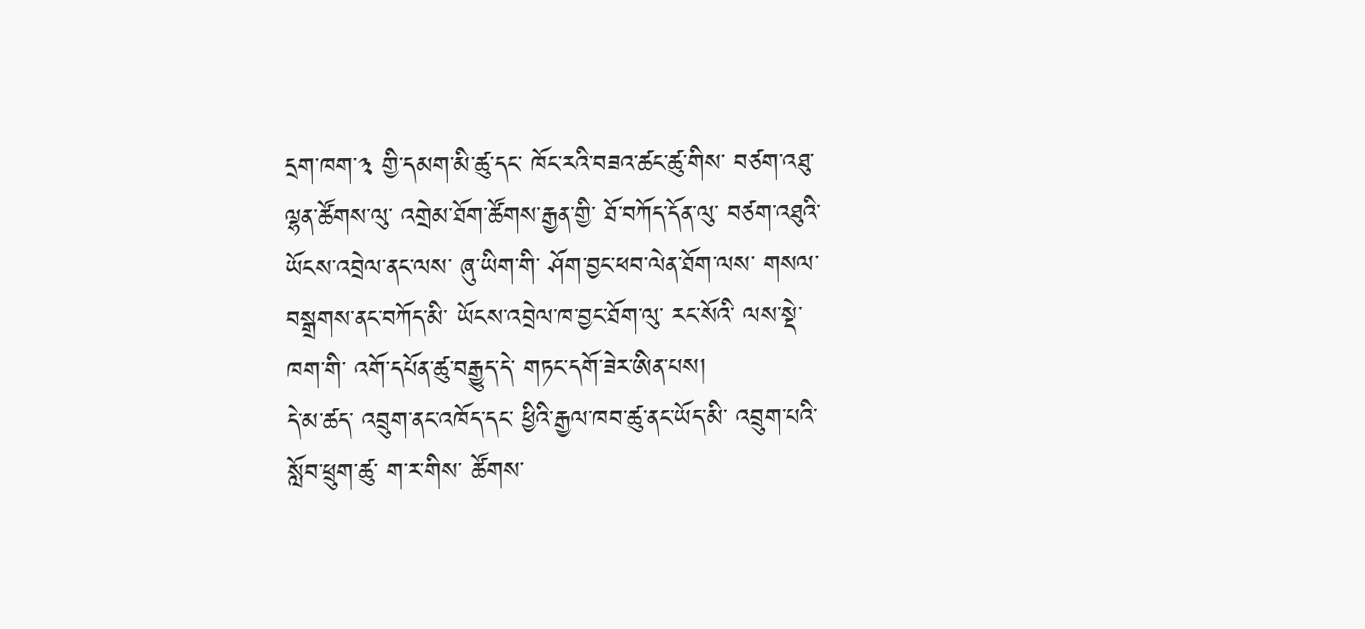དྲག་ཁག་༣ གྱི་དམག་མི་ཚུ་དང་ ཁོང་རའི་བཟའ་ཚང་ཚུ་གིས་ བཙག་འཐུ་ལྷན་ཚོགས་ལུ་ འགྲེམ་ཐོག་ཚོགས་རྒྱན་གྱི་ ཐོ་བཀོད་དོན་ལུ་ བཙག་འཐུའི་ཡོངས་འབྲེལ་ནང་ལས་ ཞུ་ཡིག་གི་ ཤོག་བྱང་ཕབ་ལེན་ཐོག་ལས་ གསལ་བསྒྲགས་ནང་བཀོད་མི་ ཡོངས་འབྲེལ་ཁ་བྱང་ཐོག་ལུ་ རང་སོའི་ ལས་སྡེ་ཁག་གི་ འགོ་དཔོན་ཚུ་བརྒྱུད་དེ་ གཏང་དགོ་ཟེར་ཨིན་པས།
དེ་མ་ཚད་ འབྲུག་ནང་འཁོད་དང་ ཕྱིའི་རྒྱལ་ཁབ་ཚུ་ནང་ཡོད་མི་ འབྲུག་པའི་སློབ་ཕྲུག་ཚུ་ ག་ར་གིས་ ཚོགས་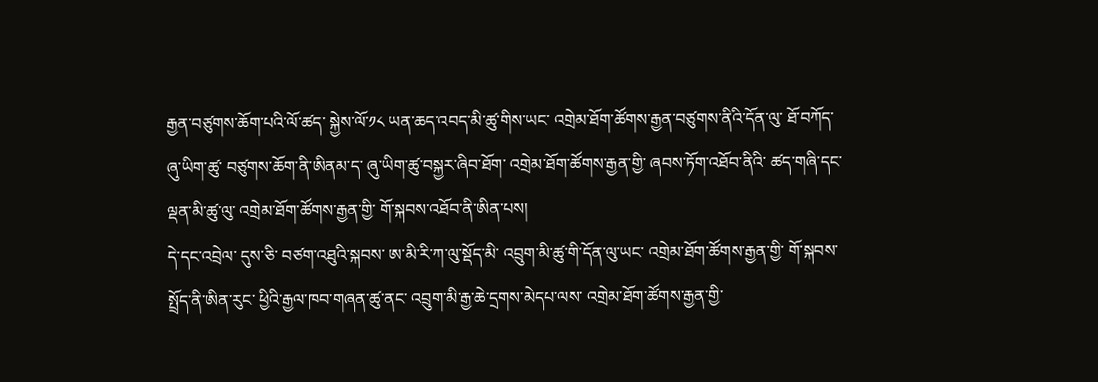རྒྱན་བཙུགས་ཆོག་པའི་ལོ་ཚད་ སྐྱེས་ལོ་༡༨ ཡན་ཆད་འབད་མི་ཚུ་གིས་ཡང་ འགྲེམ་ཐོག་ཚོགས་རྒྱན་བཙུགས་ནིའི་དོན་ལུ་ ཐོ་བཀོད་ཞུ་ཡིག་ཚུ་ བཙུགས་ཆོག་ནི་ཨིནམ་ད་ ཞུ་ཡིག་ཚུ་བསྐྱར་ཞིབ་ཐོག་ འགྲེམ་ཐོག་ཚོགས་རྒྱན་གྱི་ ཞབས་ཏོག་འཐོབ་ནིའི་ ཚད་གཞི་དང་ལྡན་མི་ཚུ་ལུ་ འགྲེམ་ཐོག་ཚོགས་རྒྱན་གྱི་ གོ་སྐབས་འཐོབ་ནི་ཨིན་པས།
དེ་དང་འབྲེལ་ དུས་ཅི་ བཙག་འཐུའི་སྐབས་ ཨ་མི་རི་ཀ་ལུ་སྡོད་མི་ འབྲུག་མི་ཚུ་གི་དོན་ལུ་ཡང་ འགྲེམ་ཐོག་ཚོགས་རྒྱན་གྱི་ གོ་སྐབས་སྤྲོད་ནི་ཨིན་རུང་ ཕྱིའི་རྒྱལ་ཁབ་གཞན་ཚུ་ནང་ འབྲུག་མི་རྒྱ་ཆེ་དྲགས་མེདཔ་ལས་ འགྲེམ་ཐོག་ཚོགས་རྒྱན་གྱི་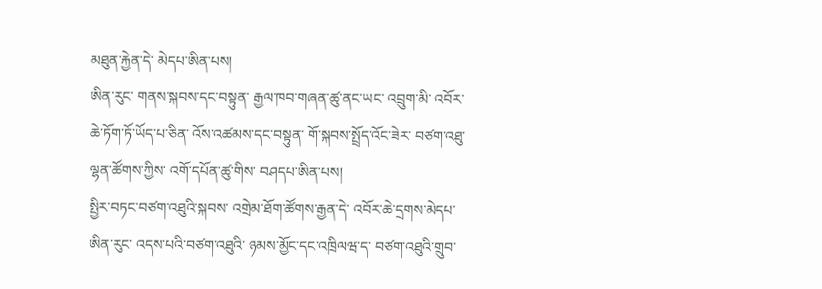མཐུན་རྐྱེན་དེ་ མེདཔ་ཨིན་པས།
ཨིན་རུང་ གནས་སྐབས་དང་བསྟུན་ རྒྱལ་ཁབ་གཞན་ཚུ་ནང་ཡང་ འབྲུག་མི་ འབོར་ཆེ་ཏོག་ཏོ་ཡོད་པ་ཅིན་ འོས་འཚམས་དང་བསྟུན་ གོ་སྐབས་སྤྲོད་འོང་ཟེར་ བཙག་འཐུ་ལྷན་ཚོགས་ཀྱིས་ འགོ་དཔོན་ཚུ་གིས་ བཤདཔ་ཨིན་པས།
སྤྱིར་བཏང་བཙག་འཐུའི་སྐབས་ འགྲེམ་ཐོག་ཚོགས་རྒྱན་དེ་ འབོར་ཆེ་དྲགས་མེདཔ་ཨིན་རུང་ འདས་པའི་བཙག་འཐུའི་ ཉམས་མྱོང་དང་འཁྲིལཝ་ད་ བཙག་འཐུའི་གྲུབ་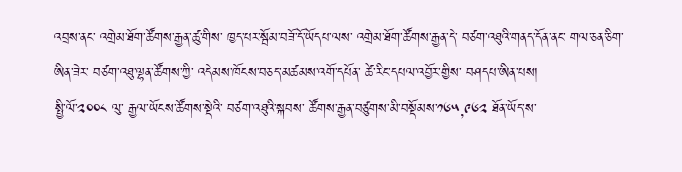འབྲས་ནང་ འགྲེམ་ཐོག་ཚོགས་རྒྱན་ཚུ་གིས་ ཁྱད་པར་སྦོམ་བཟོ་དོ་ཡོདཔ་ལས་ འགྲེམ་ཐོག་ཚོགས་རྒྱན་དེ་ བཙག་འཐུའི་གནད་དོན་ནང་ གལ་ཅན་ཅིག་ཨིན་ཟེར་ བཙག་འཐུ་ལྷན་ཚོགས་ཀྱི་ འདེམས་ཁོངས་བཅད་མཚམས་འགོ་དཔོན་ ཚེ་རིང་དཔལ་འབྱོར་གྱིས་ བཤདཔ་ཨིན་པས།
སྤྱི་ལོ་༢༠༠༨ ལུ་ རྒྱལ་ཡོངས་ཚོགས་སྡེའི་ བཙག་འཐུའི་སྐབས་ ཚོགས་རྒྱན་བཙུགས་མི་བསྡོམས་༡༦༥,༩༦༢ ཐོན་ཡོད་ས་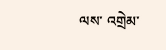ལས་ འགྲེམ་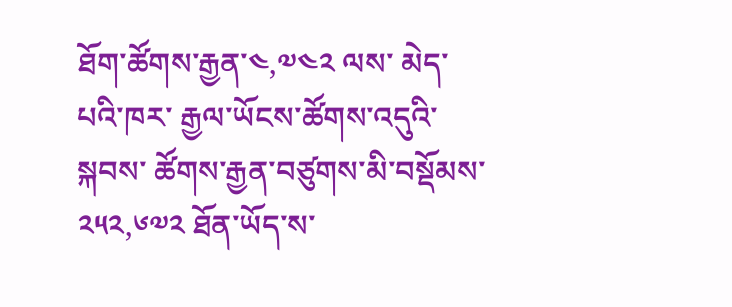ཐོག་ཚོགས་རྒྱན་༤,༧༤༢ ལས་ མེད་པའི་ཁར་ རྒྱལ་ཡོངས་ཚོགས་འདུའི་སྐབས་ ཚོགས་རྒྱན་བཙུགས་མི་བསྡོམས་༢༥༢,༦༧༢ ཐོན་ཡོད་ས་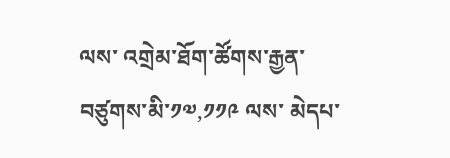ལས་ འགྲེམ་ཐོག་ཚོགས་རྒྱན་བཙུགས་མི་༡༧,༡༡༩ ལས་ མེདཔ་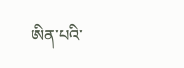ཨིན་པའི་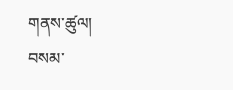གནས་ཚུལ།
བསམ་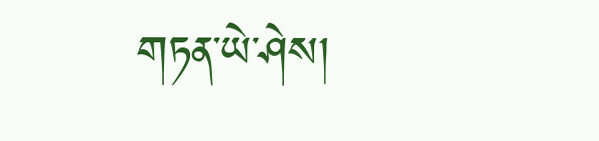གཏན་ཡེ་ཤེས།